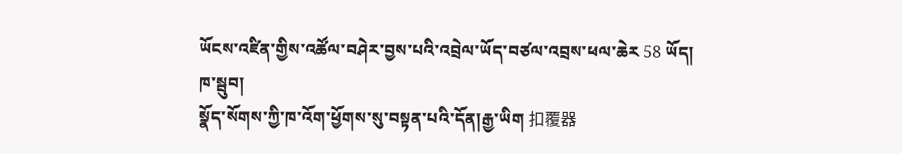ཡོངས་འཛིན་གྱིས་འཚོལ་བཤེར་བྱས་པའི་འབྲེལ་ཡོད་བཙལ་འབྲས་ཕལ་ཆེར 58 ཡོད།
ཁ་སྦུབ།
སྣོད་སོགས་ཀྱི་ཁ་འོག་ཕྱོགས་སུ་བསྟན་པའི་དོན།རྒྱ་ཡིག 扣覆器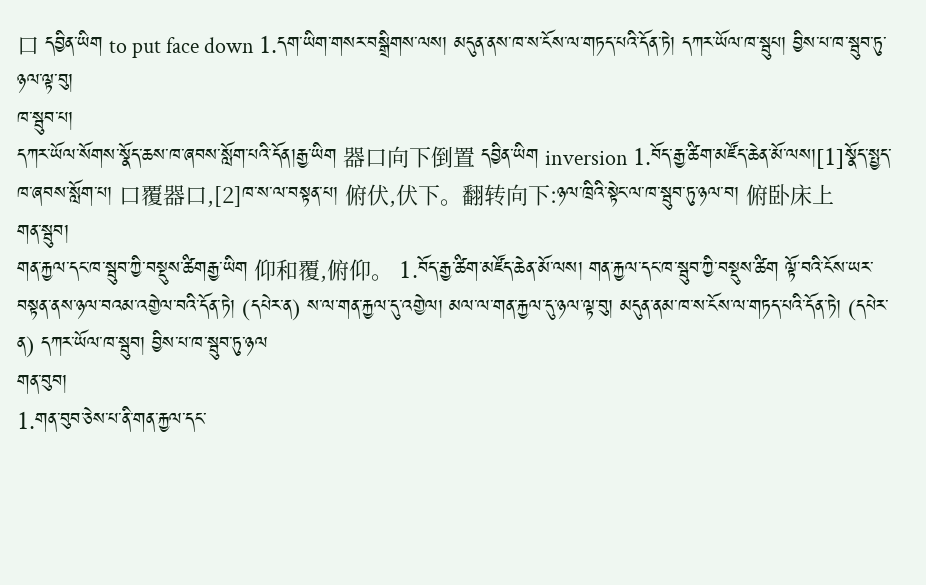口 དབྱིན་ཡིག to put face down 1.དག་ཡིག་གསར་བསྒྲིགས་ལས། མདུན་ནས་ཁ་ས་ངོས་ལ་གཏད་པའི་དོན་ཏེ། དཀར་ཡོལ་ཁ་སྦུཔ། བྱིས་པ་ཁ་སྦུབ་ཏུ་ཉལ་ལྟ་བུ།
ཁ་སྦུབ་པ།
དཀར་ཡོལ་སོགས་སྣོད་ཆས་ཁ་ཞབས་སློག་པའི་དོན།རྒྱ་ཡིག 器口向下倒置 དབྱིན་ཡིག inversion 1.བོད་རྒྱ་ཚིག་མཛོད་ཆེན་མོ་ལས།[1]སྣོད་སྤྱད་ཁ་ཞབས་སློག་པ། 口覆器口,[2]ཁ་ས་ལ་བསྟན་པ། 俯伏,伏下。翻转向下:ཉལ་ཁྲིའི་སྟེང་ལ་ཁ་སྦུབ་ཏུ་ཉལ་བ། 俯卧床上
གན་སྦུབ།
གན་རྐྱལ་དང་ཁ་སྦུབ་ཀྱི་བསྡུས་ཚིགརྒྱ་ཡིག 仰和覆,俯仰。 1.བོད་རྒྱ་ཚིག་མཛོད་ཆེན་མོ་ལས། གན་རྐྱལ་དང་ཁ་སྦུབ་ཀྱི་བསྡུས་ཚིག ལྟོ་བའི་ངོས་ཡར་བསྟན་ནས་ཉལ་བའམ་འགྱེལ་བའི་དོན་ཏེ། (དཔེར་ན) ས་ལ་གན་རྐྱལ་དུ་འགྱེལ། མལ་ལ་གན་རྐྱལ་དུ་ཉལ་ལྟ་བུ། མདུན་ནམ་ཁ་ས་ངོས་ལ་གཏད་པའི་དོན་ཏེ། (དཔེར་ན) དཀར་ཡོལ་ཁ་སྦུབ། བྱིས་པ་ཁ་སྦུབ་ཏུ་ཉལ
གན་བུབ།
1.གན་བུབ་ཅེས་པ་ནི་གན་རྐྱལ་དང་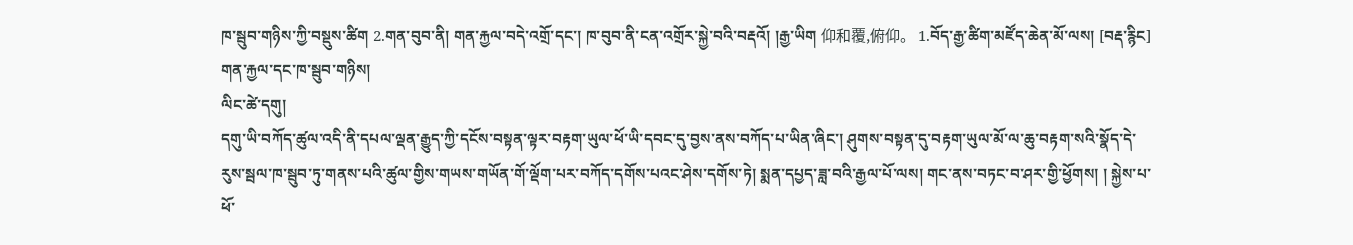ཁ་སྦུབ་གཉིས་ཀྱི་བསྡུས་ཚིག 2.གན་བུབ་ནི། གན་རྐྱལ་བདེ་འགྲོ་དང་། ཁ་བུབ་ནི་ངན་འགྲོར་སྐྱེ་བའི་བརྡའོ། །རྒྱ་ཡིག 仰和覆,俯仰。 1.བོད་རྒྱ་ཚིག་མཛོད་ཆེན་མོ་ལས། [བརྡ་རྙིང] གན་རྐྱལ་དང་ཁ་སྦུབ་གཉིས།
ལིང་ཚེ་དགུ།
དགུ་ཡི་བཀོད་ཚུལ་འདི་ནི་དཔལ་ལྡན་རྒྱུད་ཀྱི་དངོས་བསྟན་ལྟར་བརྟག་ཡུལ་ཕོ་ཡི་དབང་དུ་བྱས་ནས་བཀོད་པ་ཡིན་ཞིང་། ཤུགས་བསྟན་དུ་བརྟག་ཡུལ་མོ་ལ་ཆུ་བརྟག་སའི་སྣོད་དེ་རུས་སྦལ་ཁ་སྦུབ་ཏུ་གནས་པའི་ཚུལ་གྱིས་གཡས་གཡོན་གོ་ལྡོག་པར་བཀོད་དགོས་པའང་ཤེས་དགོས་ཏེ། སྨན་དཔྱད་ཟླ་བའི་རྒྱལ་པོ་ལས། གང་ནས་བཏང་བ་ཤར་གྱི་ཕྱོགས། ། སྐྱེས་པ་ཕོ་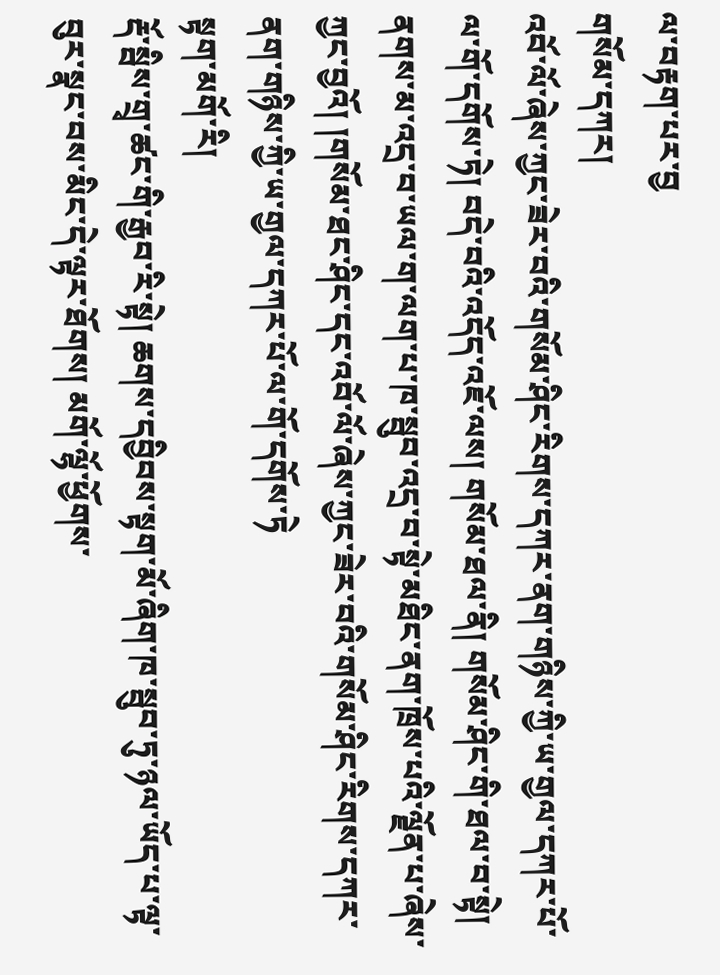ལ་བརྟག་པར་བྱ
གསོམ་དཀར།
འབོ་ལོ་ཞེས་ཀྱང་ཟེར་བའི་གསོམ་ཤིང་རིགས་དཀར་ནག་གཉིས་ཀྱི་ཡ་གྱལ་དཀར་པོ་ལ་གོ་དགོས་ཏེ། བདེ་བའི་འདོད་འཇོ་ལས། གསོམ་ཐལ་ནི། གསོམ་ཤིང་གི་ཐལ་བ་སྟེ། ནགས་མ་འདྲ་བ་ཡལ་ག་ལག་པ་ཁ་སྦུབ་འདྲ་བ་སྟེ་མཐིང་ནག་ཁྲོས་པའི་ལྗོན་པ་ཞེས་ཀྱང་བྱའོ། །གསོམ་ཐང་ཤིང་དང་འབོ་ལོ་ཞེས་ཀྱང་ཟེར་བའི་གསོམ་ཤིང་རིགས་དཀར་ནག་གཉིས་ཀྱི་ཡ་གྱལ་དཀར་པོ་ལ་གོ་དགོས་ཏེ
སྟག་མགོ་རི།
རྡོ་སྦིས་གྲྭ་ཚང་གི་རྒྱབ་རི་སྟེ། ཆགས་དབྱིབས་སྟག་མོ་ཞིག་ཁ་སྦུབ་ཏུ་ཉལ་ཡོད་པ་ལྟ་བུར་སྣང་བས་མིང་དེ་ལྟར་ཐོགས། མགོ་ལྷོ་ཕྱོགས་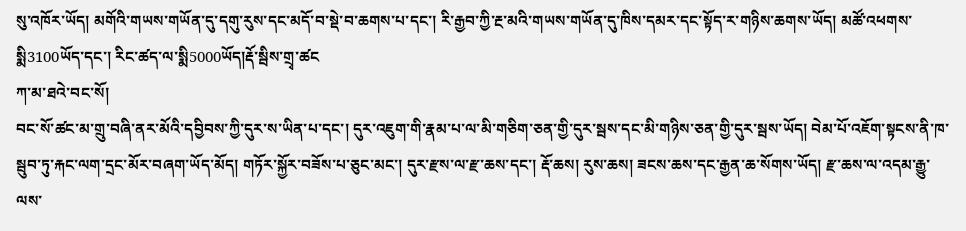སུ་འཁོར་ཡོད། མགོའི་གཡས་གཡོན་དུ་དགུ་རུས་དང་མདོ་བ་སྡེ་བ་ཆགས་པ་དང་། རི་རྒྱབ་ཀྱི་རྔ་མའི་གཡས་གཡོན་དུ་ཁིས་དམར་དང་སྟོད་ར་གཉིས་ཆགས་ཡོད། མཚོ་འཕགས་སྨི3100ཡོད་དང་། རིང་ཚད་ལ་སྨི5000ཡོད།རྡོ་སྦིས་གྲྭ་ཚང
ཀ་མ་ཐའེ་བང་སོ།
བང་སོ་ཚང་མ་གྲུ་བཞི་ནར་མོའི་དབྱིབས་ཀྱི་དུར་ས་ཡིན་པ་དང་། དུར་འཇུག་གི་རྣམ་པ་ལ་མི་གཅིག་ཅན་གྱི་དུར་སྦས་དང་མི་གཉིས་ཅན་གྱི་དུར་སྦས་ཡོད། བེམ་པོ་འཇོག་སྟངས་ནི་ཁ་སྦུབ་ཏུ་རྐང་ལག་དྲང་མོར་བཞག་ཡོད་མོད། གཏོར་སྐྱོར་བཟོས་པ་ཅུང་མང་། དུར་རྫས་ལ་རྫ་ཆས་དང་། རྡོ་ཆས། རུས་ཆས། ཟངས་ཆས་དང་རྒྱན་ཆ་སོགས་ཡོད། རྫ་ཆས་ལ་འདམ་རྒྱུ་ལས་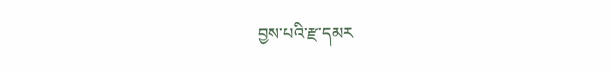བྱས་པའི་རྫ་དམར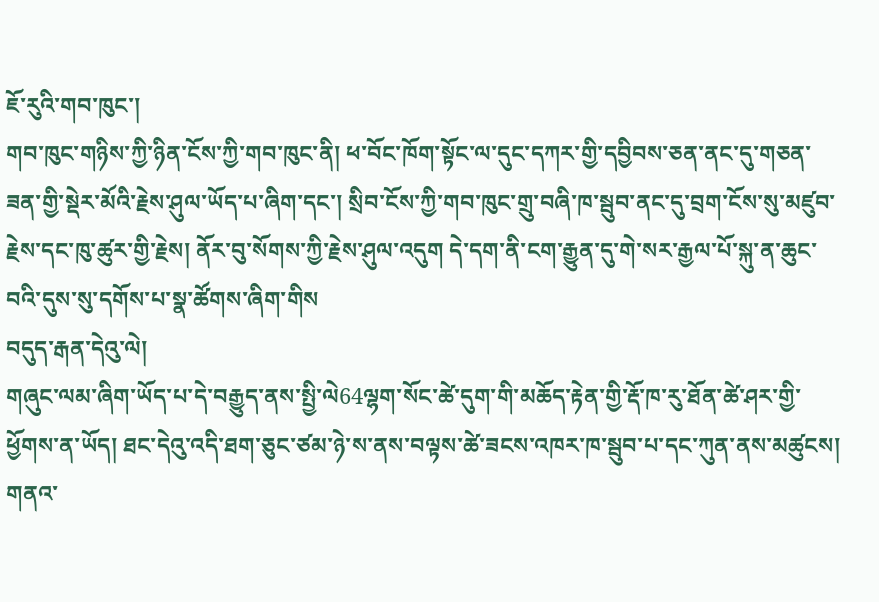ཇོ་རུའི་གབ་ཁུང་།
གབ་ཁུང་གཉིས་ཀྱི་ཉིན་ངོས་ཀྱི་གབ་ཁུང་ནི། ཕ་བོང་ཁོག་སྟོང་ལ་དུང་དཀར་གྱི་དབྱིབས་ཅན་ནང་དུ་གཅན་ཟན་གྱི་སྡེར་མོའི་རྗེས་ཤུལ་ཡོད་པ་ཞིག་དང་། སྲིབ་ངོས་ཀྱི་གབ་ཁུང་གྲུ་བཞི་ཁ་སྦུབ་ནང་དུ་བྲག་ངོས་སུ་མཛུབ་རྗེས་དང་ཁུ་ཚུར་གྱི་རྗེས། ནོར་བུ་སོགས་ཀྱི་རྗེས་ཤུལ་འདུག དེ་དག་ནི་ངག་རྒྱུན་དུ་གེ་སར་རྒྱལ་པོ་སྐུ་ན་ཆུང་བའི་དུས་སུ་དགོས་པ་སྣ་ཚོགས་ཞིག་གིས
བདུད་རྒན་དེའུ་ལེ།
གཞུང་ལམ་ཞིག་ཡོད་པ་དེ་བརྒྱུད་ནས་སྤྱི་ལེ64ལྷག་སོང་ཚེ་དུག་གི་མཆོད་རྟེན་གྱི་རྡོ་ཁ་རུ་ཐོན་ཚེ་ཤར་གྱི་ཕྱོགས་ན་ཡོད། ཐང་དེའུ་འདི་ཐག་ཅུང་ཙམ་ཉེ་ས་ནས་བལྟས་ཚེ་ཟངས་འཁར་ཁ་སྦུབ་པ་དང་ཀུན་ནས་མཚུངས། གནའ་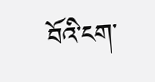བོའི་ངག་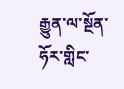རྒྱུན་ལ་སྔོན་ཧོར་གླིང་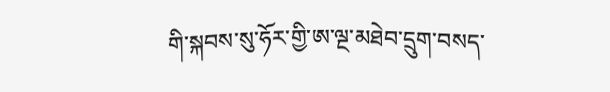གི་སྐབས་སུ་ཧོར་གྱི་ཨ་ལྔ་མཐེབ་དྲུག་བསད་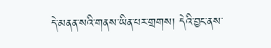དེ་མནན་སའི་གནས་ཡིན་པར་གྲགས། དེའི་བྱང་ནས་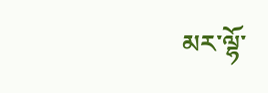མར་ལྷོ་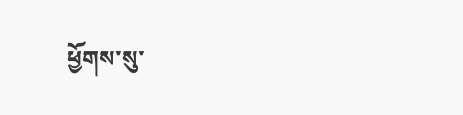ཕྱོགས་སུ་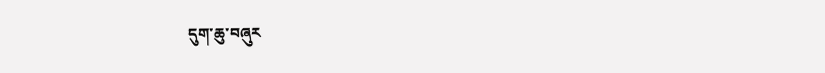དུག་ཆུ་བཞུར